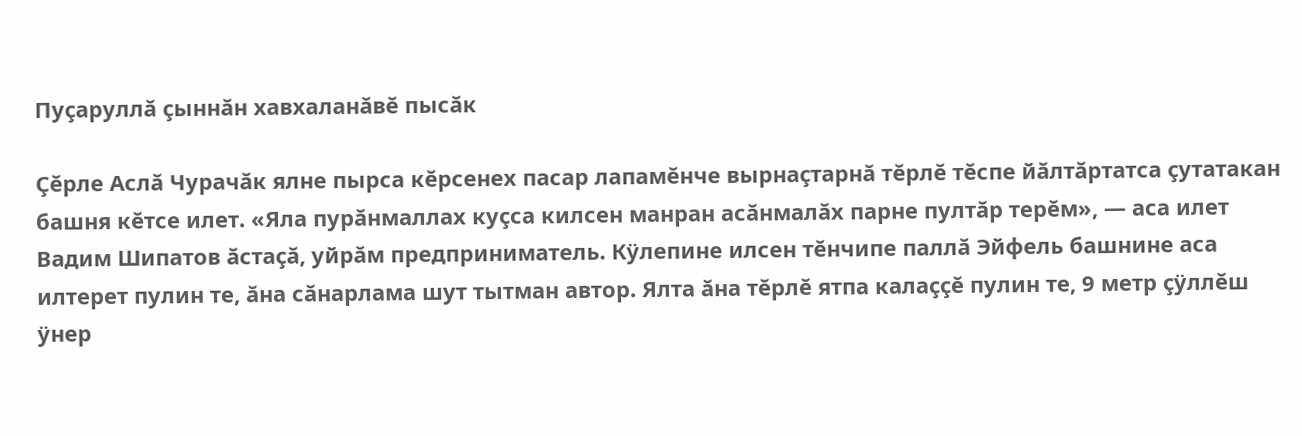Пуçаруллă çыннăн хавхаланăвĕ пысăк

Çĕрле Аслă Чурачăк ялне пырса кĕрсенех пасар лапамĕнче вырнаçтарнă тĕрлĕ тĕспе йăлтăртатса çутатакан башня кĕтсе илет. «Яла пурăнмаллах куçса килсен манран асăнмалăх парне пултăр терĕм», — аса илет Вадим Шипатов ăстаçă, уйрăм предприниматель. Кÿлепине илсен тĕнчипе паллă Эйфель башнине аса илтерет пулин те, ăна сăнарлама шут тытман автор. Ялта ăна тĕрлĕ ятпа калаççĕ пулин те, 9 метр çÿллĕш ÿнер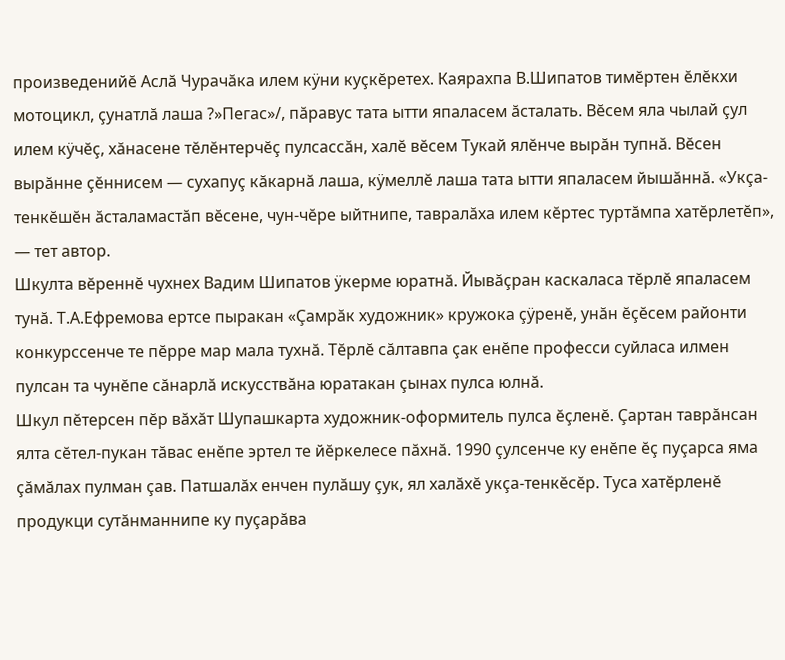произведенийĕ Аслă Чурачăка илем кÿни куçкĕретех. Каярахпа В.Шипатов тимĕртен ĕлĕкхи мотоцикл, çунатлă лаша ?»Пегас»/, пăравус тата ытти япаласем ăсталать. Вĕсем яла чылай çул илем кÿчĕç, хăнасене тĕлĕнтерчĕç пулсассăн, халĕ вĕсем Тукай ялĕнче вырăн тупнă. Вĕсен вырăнне çĕннисем — сухапуç кăкарнă лаша, кÿмеллĕ лаша тата ытти япаласем йышăннă. «Укçа-тенкĕшĕн ăсталамастăп вĕсене, чун-чĕре ыйтнипе, тавралăха илем кĕртес туртăмпа хатĕрлетĕп», — тет автор.
Шкулта вĕреннĕ чухнех Вадим Шипатов ÿкерме юратнă. Йывăçран каскаласа тĕрлĕ япаласем тунă. Т.А.Ефремова ертсе пыракан «Çамрăк художник» кружока çÿренĕ, унăн ĕçĕсем районти конкурссенче те пĕрре мар мала тухнă. Тĕрлĕ сăлтавпа çак енĕпе професси суйласа илмен пулсан та чунĕпе сăнарлă искусствăна юратакан çынах пулса юлнă.
Шкул пĕтерсен пĕр вăхăт Шупашкарта художник-оформитель пулса ĕçленĕ. Çартан таврăнсан ялта сĕтел-пукан тăвас енĕпе эртел те йĕркелесе пăхнă. 1990 çулсенче ку енĕпе ĕç пуçарса яма çăмăлах пулман çав. Патшалăх енчен пулăшу çук, ял халăхĕ укçа-тенкĕсĕр. Туса хатĕрленĕ продукци сутăнманнипе ку пуçарăва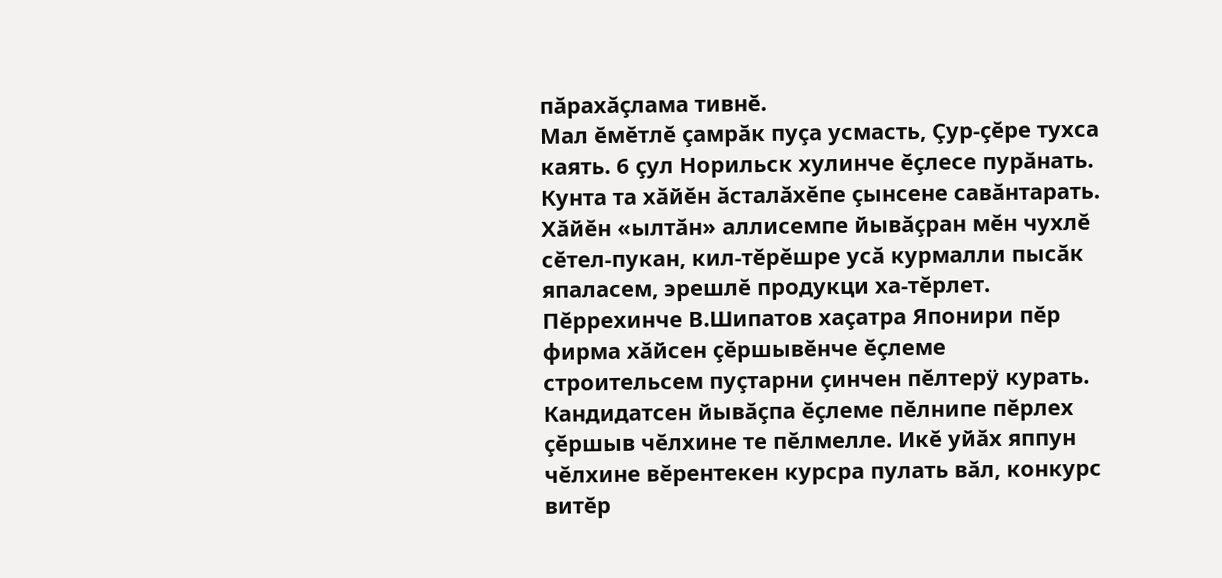пăрахăçлама тивнĕ.
Мал ĕмĕтлĕ çамрăк пуçа усмасть, Çур-çĕре тухса каять. 6 çул Норильск хулинче ĕçлесе пурăнать. Кунта та хăйĕн ăсталăхĕпе çынсене савăнтарать. Хăйĕн «ылтăн» аллисемпе йывăçран мĕн чухлĕ сĕтел-пукан, кил-тĕрĕшре усă курмалли пысăк япаласем, эрешлĕ продукци ха-тĕрлет.
Пĕррехинче В.Шипатов хаçатра Японири пĕр фирма хăйсен çĕршывĕнче ĕçлеме строительсем пуçтарни çинчен пĕлтерÿ курать. Кандидатсен йывăçпа ĕçлеме пĕлнипе пĕрлех çĕршыв чĕлхине те пĕлмелле. Икĕ уйăх яппун чĕлхине вĕрентекен курсра пулать вăл, конкурс витĕр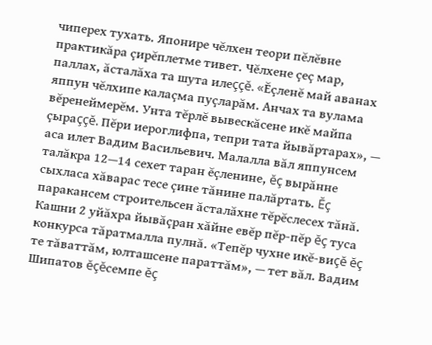чиперех тухать. Японире чĕлхен теори пĕлĕвне практикăра çирĕплетме тивет. Чĕлхене çеç мар, паллах, ăсталăха та шута илеççĕ. «Ĕçленĕ май аванах яппун чĕлхипе калаçма пуçларăм. Анчах та вулама вĕренеймерĕм. Унта тĕрлĕ вывескăсене икĕ майпа çыраççĕ. Пĕри иероглифпа, тепри тата йывăртарах», — аса илет Вадим Васильевич. Малалла вăл яппунсем талăкра 12—14 сехет таран ĕçленине, ĕç вырăнне сыхласа хăварас тесе çине тăнине палăртать. Ĕç паракансем строительсен ăсталăхне тĕрĕслесех тăнă. Кашни 2 уйăхра йывăçран хăйне евĕр пĕр-пĕр ĕç туса конкурса тăратмалла пулнă. «Тепĕр чухне икĕ-виçĕ ĕç те тăваттăм, юлташсене параттăм», — тет вăл. Вадим Шипатов ĕçĕсемпе ĕç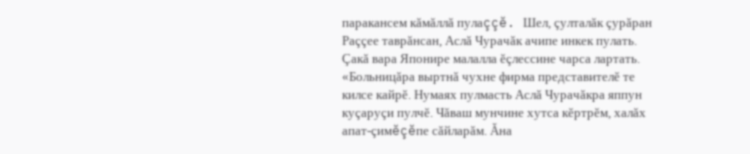паракансем кăмăллă пулаççĕ. Шел, çулталăк çурăран Раççее таврăнсан, Аслă Чурачăк ачипе инкек пулать. Çакă вара Японире малалла ĕçлессине чарса лартать. «Больницăра выртнă чухне фирма представителĕ те килсе кайрĕ. Нумаях пулмасть Аслă Чурачăкра яппун куçаруçи пулчĕ. Чăваш мунчине хутса кĕртрĕм, халăх апат-çимĕçĕпе сăйларăм. Ăна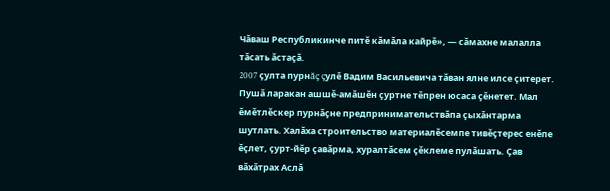Чăваш Республикинче питĕ кăмăла кайрĕ», — сăмахне малалла тăсать ăстаçă.
2007 çулта пурнăç çулĕ Вадим Васильевича тăван ялне илсе çитерет. Пушă ларакан ашшĕ-амăшĕн çуртне тĕпрен юсаса çĕнетет. Мал ĕмĕтлĕскер пурнăçне предпринимательствăпа çыхăнтарма шутлать. Халăха строительство материалĕсемпе тивĕçтерес енĕпе ĕçлет, çурт-йĕр çавăрма, хуралтăсем çĕклеме пулăшать. Çав вăхăтрах Аслă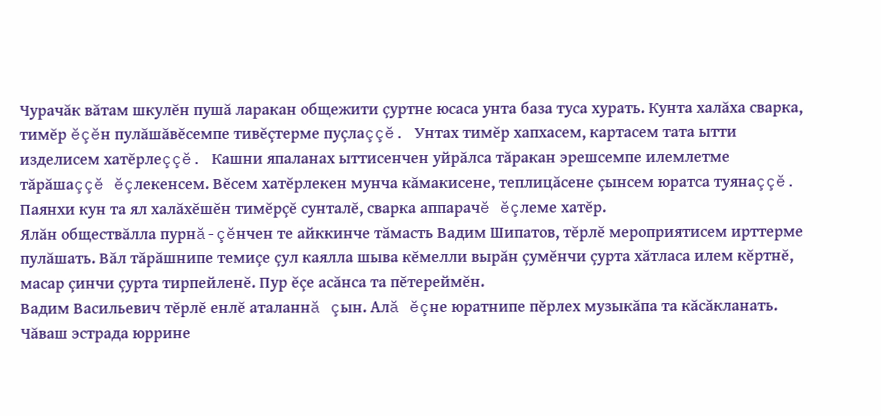Чурачăк вăтам шкулĕн пушă ларакан общежити çуртне юсаса унта база туса хурать. Кунта халăха сварка, тимĕр ĕçĕн пулăшăвĕсемпе тивĕçтерме пуçлаççĕ. Унтах тимĕр хапхасем, картасем тата ытти изделисем хатĕрлеççĕ. Кашни япаланах ыттисенчен уйрăлса тăракан эрешсемпе илемлетме тăрăшаççĕ ĕçлекенсем. Вĕсем хатĕрлекен мунча кăмакисене, теплицăсене çынсем юратса туянаççĕ. Паянхи кун та ял халăхĕшĕн тимĕрçĕ сунталĕ, сварка аппарачĕ ĕçлеме хатĕр.
Ялăн обществăлла пурнă-çĕнчен те айккинче тăмасть Вадим Шипатов, тĕрлĕ мероприятисем ирттерме пулăшать. Вăл тăрăшнипе темиçе çул каялла шыва кĕмелли вырăн çумĕнчи çурта хăтласа илем кĕртнĕ, масар çинчи çурта тирпейленĕ. Пур ĕçе асăнса та пĕтереймĕн.
Вадим Васильевич тĕрлĕ енлĕ аталаннă çын. Алă ĕçне юратнипе пĕрлех музыкăпа та кăсăкланать. Чăваш эстрада юррине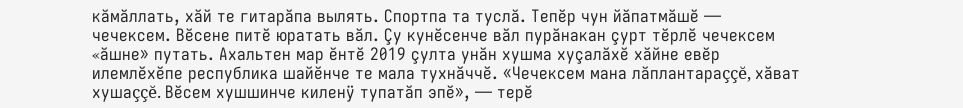кăмăллать, хăй те гитарăпа вылять. Спортпа та туслă. Тепĕр чун йăпатмăшĕ — чечексем. Вĕсене питĕ юратать вăл. Çу кунĕсенче вăл пурăнакан çурт тĕрлĕ чечексем «ăшне» путать. Ахальтен мар ĕнтĕ 2019 çулта унăн хушма хуçалăхĕ хăйне евĕр илемлĕхĕпе республика шайĕнче те мала тухнăччĕ. «Чечексем мана лăплантараççĕ, хăват хушаççĕ. Вĕсем хушшинче киленÿ тупатăп эпĕ», — терĕ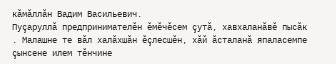кăмăллăн Вадим Васильевич.
Пуçаруллă предпринимателĕн ĕмĕчĕсем çутă, хавхаланăвĕ пысăк . Малашне те вăл халăхшăн ĕçлесшĕн, хăй ăсталанă япаласемпе çынсене илем тĕнчине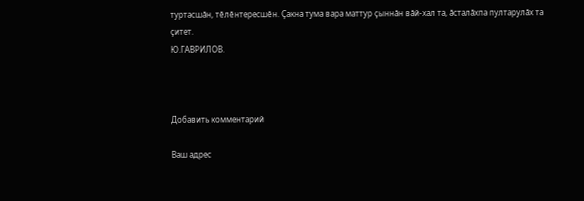туртасшăн, тĕлĕнтересшĕн. Çакна тума вара маттур çыннăн вăй-хал та, ăсталăхпа пултарулăх та çитет.
Ю.ГАВРИЛОВ.



Добавить комментарий

Ваш адрес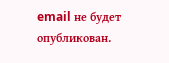email не будет опубликован.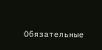Обязательные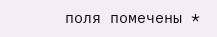поля помечены *